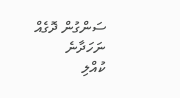ސަންގުން ދޮގެއް ނަހަދާނެ
ކުއްލި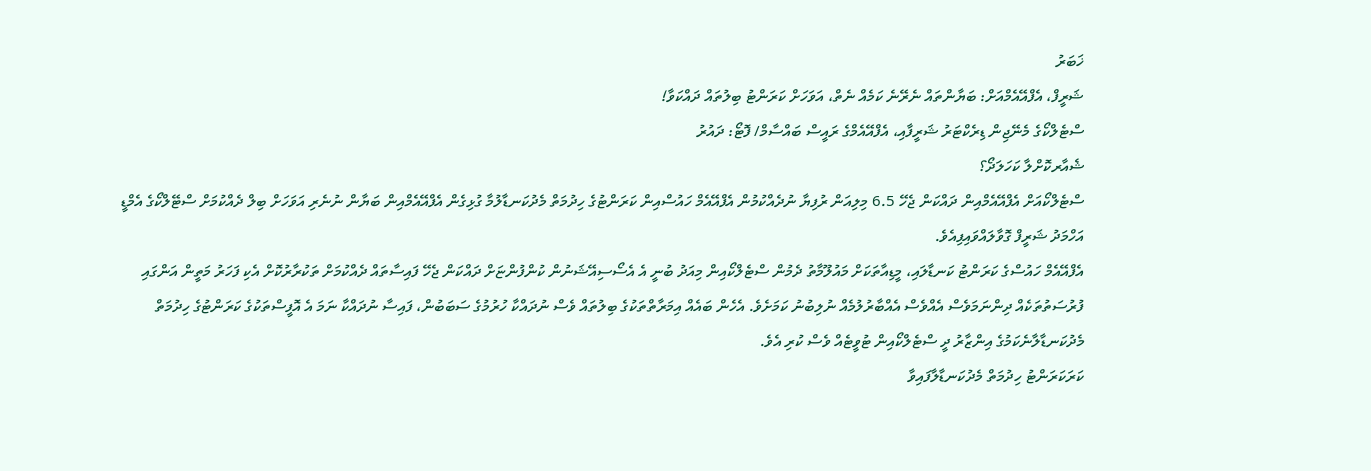ޚަބަރު
ޝަރީފް، އެފްއޭއެމްއަށް: ބަޔާންތައް ނެރޭނެ ކަމެއް ނެތް، އަވަހަށް ކަރަންޓު ބިލުތައް ދައްކަވާ!
ސްޓެލްކޯގެ މެނޭޖިން ޑިރެކްޓަރު ޝަރީފާއި، އެފްއޭއެމްގެ ރައީސް ބައްސާމް/ ފޮޓޯ: ދައުރު
ޝެއާރކޮށްލާ ކަހަލަދޯ؟
ސްޓެލްކޯއަށް އެފްއޭއެމްއިން ދައްކަން ޖެހޭ 6.5 މިލިއަން ރުފިޔާ ނުދެއްކުމުން އެފްއޭއެމް ހައުސްއިން ކަރަންޓުގެ ހިދުމަތް މެދުކަނޑާލުމާ ގުޅިގެން އެފްއޭއެމްއިން ބަޔާން ނުނެރި އަވަހަށް ބިލް ދެއްކުމަށް ސްޓޭލްކޯގެ އެމްޑީ އަހްމަދު ޝަރީފް ގޮވާލައްވައިފިއެވެ.
އެފްއޭއެމް ހައުސްގެ ކަރަންޓު ކަނޑާލައި، މީޑިއާތަކަށް މައުލޫމާތު ދެމުން ސްޓެލްކޯއިން މިއަދު ބުނީ އެ އެސޯސިއޭޝަނުން ކުންފުންޏަށް ދައްކަން ޖެހޭ ފައިސާތައް ދެއްކުމަށް ތަކުރާރުކޮށް އެކި ފަހަރު މަތީން އަންގައި ފުރުސަތުތަކެއް ދިންނަމަވެސް އެއްވެސް އެއްބާރުލުމެއް ނުލިބުނު ކަމަށެވެ. އެހެން ބައެއް އިމަރާތްތަކުގެ ބިލުތައް ވެސް ނުދައްކާ ހުރުމުގެ ސަބަބުން، ފައިސާ ނުދައްކާ ނަމަ އެ އޮފީސްތަކުގެ ކަރަންޓުގެ ހިދުމަތް މެދުކަނޑާލާނެކަމުގެ އިންޒާރު ދީ ސްޓެލްކޯއިން ޓުވީޓެއް ވެސް ކުރި އެވެ.
ކަރަކަރަންޓު ހިދުމަތް މެދުކަނޑާލާފައިވާ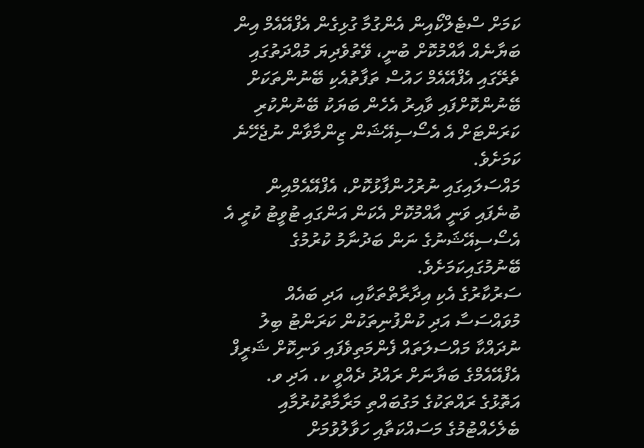ކަމަށް ސްޓެލްކޯއިން އެންގުމާ ގުޅިގެން އެފްއޭއެމް އިން ބަޔާނެއް އާއްމުކޮށް ބުނީ، ވޭތުވެދިޔަ މުއްދަތުގައި ތެރޭގައި އެފްއޭއެމް ހައުސް ތަފާތުއެކި ބޭނުންތަކަށް ބޭނުންކޮށްފައި ވާއިރު އެހެން ބަޔަކު ބޭނުންކުރި ކަރަންޓަށް އެ އެސޯސިއޭޝަން ޒިންމާވާން ނުޖެހޭނެ ކަމަށެވެ.
މައްސަލައިގައި ނުރުހުންފާޅުކޮށް، އެފްއޭއެމްއިން ބުނެފައި ވަނީ އާއްމުކޮށް އެކަން އަންގައި ޓުވީޓު ކުރީ އެ އެސޯސިއޭޝަނުގެ ނަން ބަދުނާމު ކުރުމުގެ ބޭނުމުގައިކަމަށެވެ.
ސަރުކާރުގެ އެކި އިދާރާތްތަކާއި، އަދި ބައެއް މުވައްސަސާ އަދި ކުންފުނިތަކުން ކަރަންޓު ބިލު ނުދައްކާ މައްސަލަތައް ފެންމަތިވެފައި ވަނިކޮށް ޝަރީފް އެފްއޭއެމްގެ ބަޔާނަށް ރައްދު ދެއްވީ ކ. އަދި ވ. އަތޮޅުގެ ރައްތަކުގެ މަގުބައްތި މަރާމާތުކުރުމާއި ބެލެހެއްޓުމުގެ މަސައްކަތާއި ހަވާލުވުމަށް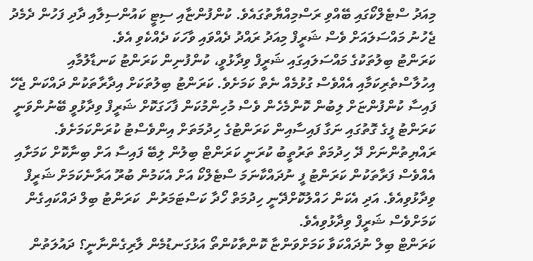މިއަދު ސްޓެލްކޯގައި ބޭއްވި ރަސްމިއްޔާތުގައެވެ. ކުންފުންޏާއި ސިޓީ ކައުންސިލާއި ދާދި ފަހުން ދެމެދު ޖެހުނު މައްސަލައަށް ވެސް ޝަރީފް މިއަދު ރައްދު ދެއްވައި ވާހަކަ ދެއްކެވި އެވެ.
ކަރަންޓު ބިލުތަކުގެ މައްސަލައިގައި ޝަރީފް ވިދާޅުވީ، ކުންފުނިން ކަރަންޓު ކަނޑާލުމާއި އިހުލާސްތެރިކަމާއި އެއްވެސް ގުޅުމެއް ނެތް ކަމަށެވެ. ކަރަންޓު ބިލުތަކަށް އިދާރާތަކުން ދައްކަން ޖެހޭ ފައިސާ ކުންފުންޏަށް ލިބުން ކޮންމެހެން ވެސް މުހިންމުކަން ފާހަގަކޮށް ޝަރީފް ވިދާޅުވީ ބޭނުންވަނީ ކަރަންޓު ފީގެ ގޮތުގައި ނަގާ ފައިސާއިން ކަރަންޓުގެ ހިދުމަތަށް އިންވެސްޓު ކުރަންކަމަށެވެ.
ރައްޔިތުންނަށް ދޭ ހިދުމަތް ތަރުތީބު ކުރަނީ ކަރަންޓް ބިލުން ލިބޭ ފައިސާ އަށް ބިނާކޮށް ކަމަށާއި އެއްވެސް ފަރާތަކުން ކަރަންޓު ފީ ނުދައްކާނަމަ ސްޓެލްކޯ އަށް އެކަމުން ބުރޫ އަރާނެކަމަށް ޝަރީފް ވިދާޅުވިއެވެ. އަދި އެކަން ހައްލުކޮށްދޭނީ ހިދުމަތް ހޯދާ ކަސްޓަމަރުން  ކަރަންޓު ބިލް ދައްކައިގެން ކަމަށްވެސް ޝަރީފް ވިދާޅުވިއެވެ.
ކަރަންޓް ބިލް ނުދައްކަވާ ކަމަށްވަންޏާ ކޮންތާކުންތޯ އަޅުގަނޑުމެން ލާރިގެންނާނީ؟ ދައުލަތުން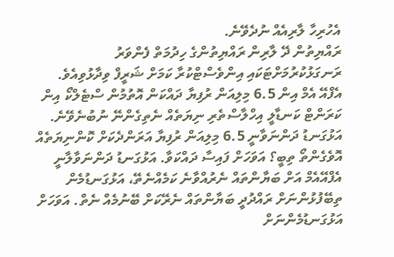އެހުރިހާ ލާރިއެއް ނުދެވޭނެ.
ރައްޔިތުން ދޭ ލާރިން ރައްޔިތުންގެ ހިދުމަތް ފެންވަރު ރަނގަޅުކުރުމަށްޓަކައި އިންވެސްޓްކުރާ ކަމަށް ޝަރީފް ވިދާޅުވިއެވެ.
އެފްއޭ އެމް އިން 6.5 މިލިއަން ރުފިޔާ ދައްކަން އޮތުމުން ސްޓެލްކޯ އިން ކަރަންޓް ކަނޑާލީ އިހްލާސްތެރި ނިޔަތެއް ނެތިގެންނޭ ނުބުނެވޭނެ. އަޅުގަނޑު ދަންނަވާނީ 6.5 މިލިއަން ރުފިޔާ އަރަންދެކަށް ކޮންނިޔަތެއް އޮވެގެންތޯ ތިބީ؟ އަވަހަށް ފައިސާ ދައްކަވާ. އަޅުގަނޑު ދަންނަވާލާނީ އެފްއޭއެމް އަށް ބަޔާންތައް ނެރުއްވާނެ ކަމެއްނެތޭ، އަޅުގަނޑުމެން ތިބޭފުޅުންނަށް ރައްދުދީ ބަޔާންތައް ނެރޭކަށް ބޭނުމެއް ނެތް. އަވަހަށް އަޅުގަނޑުމެންނަށް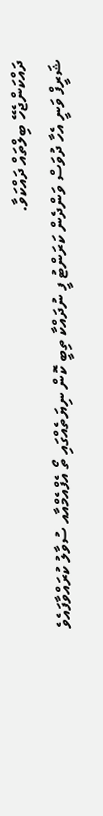ދައްކަންޖެހޭ ބިލްތައް ދައްކަވާ.
ޝަރީފް ވަނީ އެހާ ދުވަސް ވަންދެން ކަރަންޓު ފީ ނުދައްކާ ތިބީ ކޮން ނިޔަތެއްގައި ތޯ އެފްއެމްއާއ ސުވާލު ކުރައްވާފައެވެ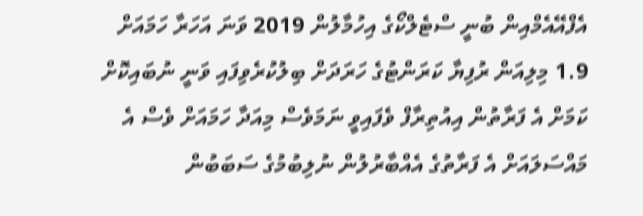އެފްއޭއެމްއިން ބުނީ ސްޓެލްކޯގެ އިހުމާލުން 2019 ވަނަ އަހަރާ ހަމައަށް 1.9 މިލިއަން ރުފިޔާ ކަރަންޓުގެ ހަރަދަށް ބިލުކުރެވިފައި ވަނީ ނުބައިކޮށް ކަމަށް އެ ފަރާތުން އިއުތިރާފް ވެފައިވީ ނަމަވެސް މިއަދާ ހަމައަށް ވެސް އެ މައްސަލައަށް އެ ފަރާތުގެ އެއްބާރުލުން ނުލިބުމުގެ ސަބަބުން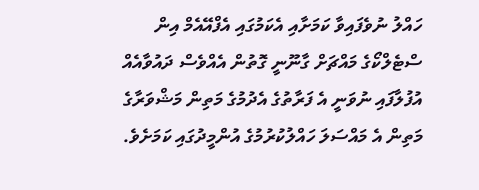ހައްލު ނުވެފައިވާ ކަމަށާއި އެކަމުގައި އެފްއޭއެމް އިން ސްޓެލްކޯގެ މައްޗަށް ގާނޫނީ ގޮތުން އެއްވެސް ދައުވާއެއް އުފުލާފައި ނުވަނީ އެ ފަރާތުގެ އެދުމުގެ މަތިން މަޝްވަރާގެ މަތިން އެ މައްސަލަ ހައްލުކުރުމުގެ އުންމީދުގައި ކަމަށެވެ.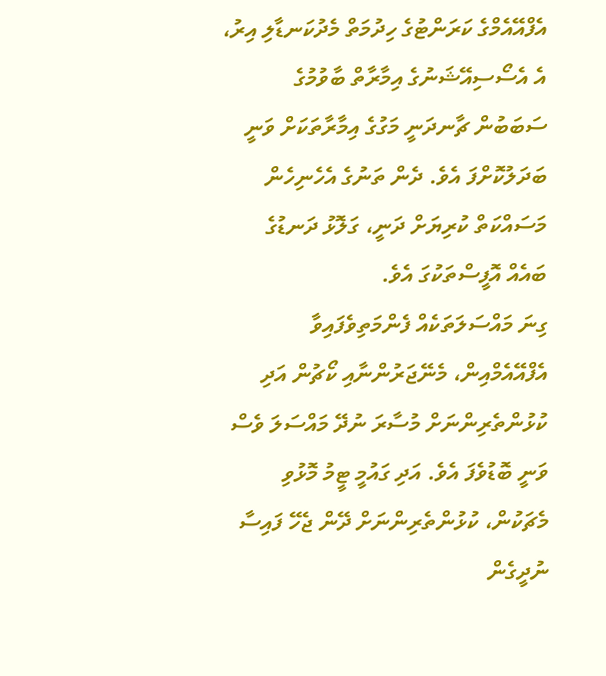އެފްއޭއެމްގެ ކަރަންޓުގެ ހިދުމަތް މެދުކަނޑާލި އިރު، އެ އެސޯސިއޭޝަނުގެ އިމާރާތް ބާވުމުގެ ސަބަބުން ޗާނދަނީ މަގުގެ އިމާރާތަކަށް ވަނީ ބަދަލުކޮށްފަ އެވެ. ދެން ތަނުގެ އެހެނިހެން މަސައްކަތް ކުރިޔަށް ދަނީ، ގަލޮޅު ދަނޑުގެ ބައެއް އޮފީސްތަކުގަ އެވެ.
ގިނަ މައްސަލަތަކެއް ފެންމަތިވެފައިވާ އެފްއޭއެމްއިން، މެނޭޖަރުންނާއި ކޯޗުން އަދި ކުޅުންތެރިންނަށް މުސާރަ ނުދޭ މައްސަލަ ވެސް ވަނީ ބޮޑުވެފަ އެވެ. އަދި ގައުމީ ޓީމު މޮޅުވި މެޗަކުން، ކުޅުންތެރިންނަށް ދޭން ޖެހޭ ފައިސާ ނުދީގެން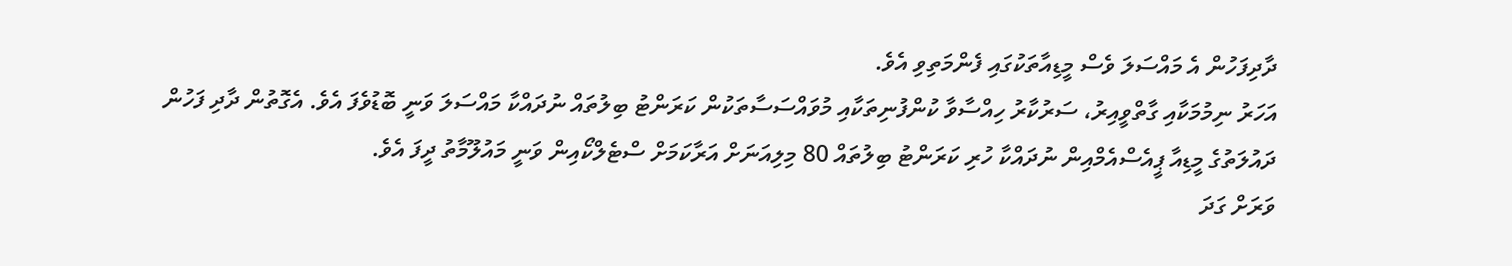ދާދިފަހުން އެ މައްސަލަ ވެސް މީޑިއާތަކުގައި ފެންމަތިވި އެވެ.
އަހަރު ނިމުމަކާއި ގާތްވީއިރު، ސަރުކާރު ހިއްސާވާ ކުންފުނިތަކާއި މުވައްސަސާތަކުން ކަރަންޓު ބިލުތައް ނުދައްކާ މައްސަލަ ވަނީ ބޮޑުވެފަ އެވެ. އެގޮތުން ދާދި ފަހުން ދައުލަތުގެ މީޑިއާ ޕީއެސްއެމްއިން ނުދައްކާ ހުރި ކަރަންޓު ބިލުތައް 80 މިލިއަނަށް އަރާކަމަށް ސްޓެލްކޯއިން ވަނީ މައުލޫމާތު ދީފަ އެވެ.
ވަރަށް ގަދަ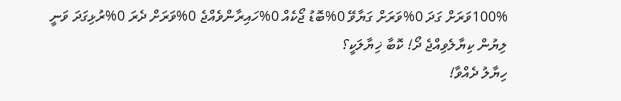100%ވަރަށް ގަދަ 0%ވަރަށް ގަޔާވޭ 0%ބޮޑު ޖޯކެއް 0%ހައިރާންވެއްޖެ 0%ވަރަށް ދެރަ 0%ރުޅިގަދަ ވަނީ
ލިޔުން ކިޔާލެވިއްޖެ ދޯ! ކޮބާ ޚިޔާލަކީ؟
ހިޔާލު ދެއްވާ!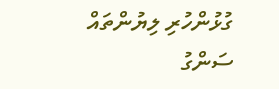ގުޅުންހުރި ލިޔުންތައް
ސަންގު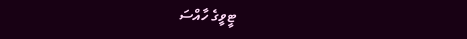ޓީވީގެ ހާއްސަ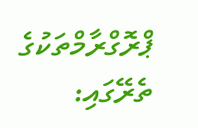ޕްރޮގްރާމްތަކުގެ ތެރޭގައި: